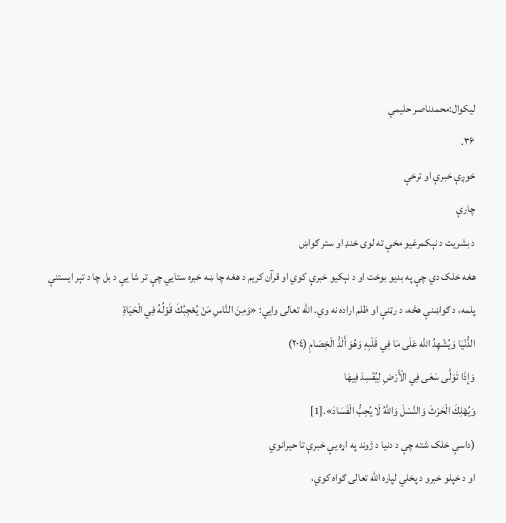لیکوال:محمدناصر حلیمي
۳۶.
خوږې خبرې او ترخې
چارې
د بشريت د نېکمرغیو مخې ته لوی خنډ او ستر ګواښ
هغه خلک دي چې په بدیو بوخت او د نېکيو خبرې کوي او قرآن کریم د هغه چا ښه خبره ستايي چې تر شا یې د بل چا د تېر ايستنې پلمه، د ګواښنې هڅه، د رټنې او ظلم اراده نه وي. الله تعالى وايي: «وَمِنَ النَّاسِ مَنْ يُعْجِبُكَ قَوْلُهُ فِي الْحَيَاةِ
الدُّنْيَا وَيُشْهِدُ الله عَلَى مَا فِي قَلْبِهِ وَهُوَ أَلَدُّ الْخِصَامِ (٢٠٤)
وَإِذَا تَوَلَّى سَعَى فِي الْأَرْضِ لِيُفْسِدَ فِيهَا
وَيُهْلِكَ الْحَرْثَ وَالنَّسْلَ وَاللَّهُ لَا يُحِبُّ الْفَسَادَ».[1]
(داسې خلک شته چې د دنیا د ژوند په اړه يې خبرې تا حیرانوي
او د خپلو خبرو د پخلي لپاره الله تعالی ګواه کوي،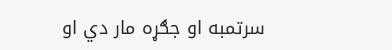سرتمبه او جګړه مار دي او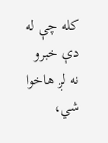کله چې له دې خبرو نه لږ هاخوا شي،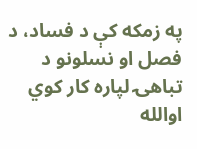په زمکه کې د فساد، د فصل او نسلونو د تباهۍ لپاره کار کوي اوالله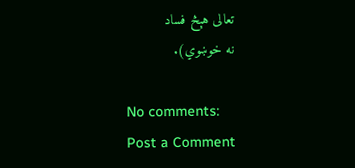تعالی هېڅ فساد
نه خوښوي).

No comments:
Post a Comment